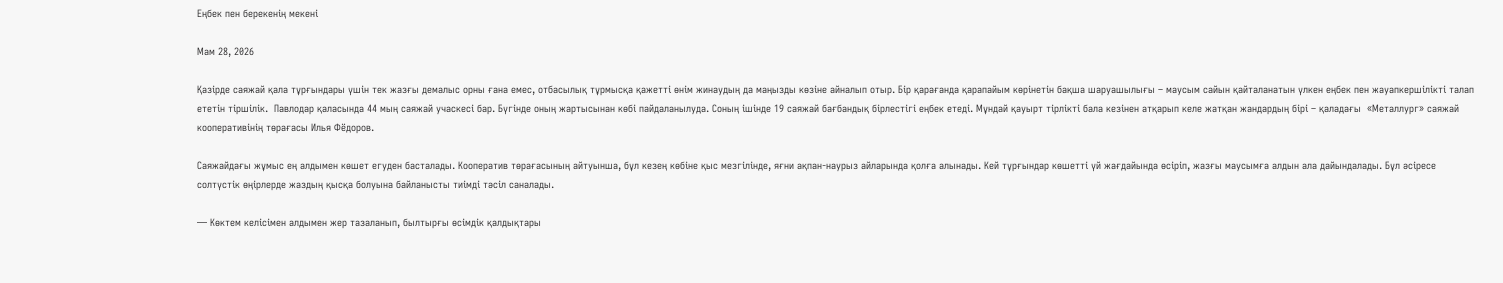Еңбек пен берекенің мекені

Мам 28, 2026

Қазірде саяжай қала тұрғындары үшін тек жазғы демалыс орны ғана емес, отбасылық тұрмысқа қажетті өнім жинаудың да маңызды көзіне айналып отыр. Бір қарағанда қарапайым көрінетін бақша шаруашылығы – маусым сайын қайталанатын үлкен еңбек пен жауапкершілікті талап ететін тіршілік.  Павлодар қаласында 44 мың саяжай учаскесі бар. Бүгінде оның жартысынан көбі пайдаланылуда. Соның ішінде 19 саяжай бағбандық бірлестігі еңбек етеді. Мұндай қауырт тірлікті бала кезінен атқарып келе жатқан жандардың бірі – қаладағы  «Металлург» саяжай кооперативінің төрағасы Илья Фёдоров.

Саяжайдағы жұмыс ең алдымен көшет егуден басталады. Кооператив төрағасының айтуынша, бұл кезең көбіне қыс мезгілінде, яғни ақпан-наурыз айларында қолға алынады. Кей тұрғындар көшетті үй жағдайында өсіріп, жазғы маусымға алдын ала дайындалады. Бұл әсіресе солтүстік өңірлерде жаздың қысқа болуына байланысты тиімді тәсіл саналады.

— Көктем келісімен алдымен жер тазаланып, былтырғы өсімдік қалдықтары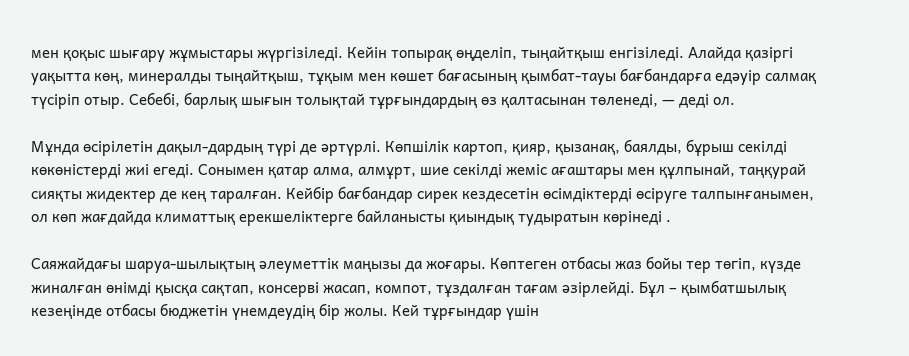мен қоқыс шығару жұмыстары жүргізіледі. Кейін топырақ өңделіп, тыңайтқыш енгізіледі. Алайда қазіргі уақытта көң, минералды тыңайтқыш, тұқым мен көшет бағасының қымбат-тауы бағбандарға едәуір салмақ түсіріп отыр. Себебі, барлық шығын толықтай тұрғындардың өз қалтасынан төленеді, — деді ол.

Мұнда өсірілетін дақыл-дардың түрі де әртүрлі. Көпшілік картоп, қияр, қызанақ, баялды, бұрыш секілді көкөністерді жиі егеді. Сонымен қатар алма, алмұрт, шие секілді жеміс ағаштары мен құлпынай, таңқурай сияқты жидектер де кең таралған. Кейбір бағбандар сирек кездесетін өсімдіктерді өсіруге талпынғанымен, ол көп жағдайда климаттық ерекшеліктерге байланысты қиындық тудыратын көрінеді .

Саяжайдағы шаруа-шылықтың әлеуметтік маңызы да жоғары. Көптеген отбасы жаз бойы тер төгіп, күзде жиналған өнімді қысқа сақтап, консерві жасап, компот, тұздалған тағам әзірлейді. Бұл – қымбатшылық кезеңінде отбасы бюджетін үнемдеудің бір жолы. Кей тұрғындар үшін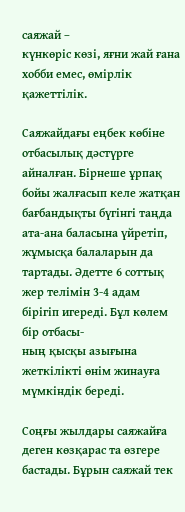саяжай –
күнкөріс көзі, яғни жай ғана хобби емес, өмірлік қажеттілік.

Саяжайдағы еңбек көбіне отбасылық дәстүрге айналған. Бірнеше ұрпақ бойы жалғасып келе жатқан бағбандықты бүгінгі таңда ата-ана баласына үйретіп, жұмысқа балаларын да тартады. Әдетте 6 соттық жер телімін 3-4 адам
бірігіп игереді. Бұл көлем бір отбасы-
ның қысқы азығына жеткілікті өнім жинауға мүмкіндік береді.

Соңғы жылдары саяжайға деген көзқарас та өзгере бастады. Бұрын саяжай тек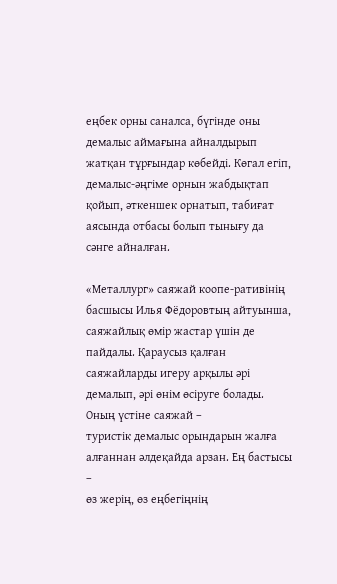еңбек орны саналса, бүгінде оны демалыс аймағына айналдырып жатқан тұрғындар көбейді. Көгал егіп, демалыс-әңгіме орнын жабдықтап қойып, әткеншек орнатып, табиғат аясында отбасы болып тынығу да сәнге айналған.

«Металлург» саяжай коопе-ративінің басшысы Илья Фёдоровтың айтуынша, саяжайлық өмір жастар үшін де пайдалы. Қараусыз қалған саяжайларды игеру арқылы әрі демалып, әрі өнім өсіруге болады. Оның үстіне саяжай –
туристік демалыс орындарын жалға алғаннан әлдеқайда арзан. Ең бастысы –
өз жерің, өз еңбегіңнің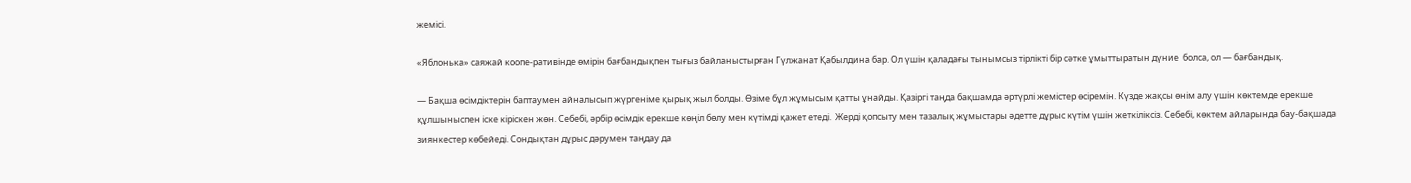жемісі.

«Яблонька» саяжай коопе-ративінде өмірін бағбандықпен тығыз байланыстырған Гүлжанат Қабылдина бар. Ол үшін қаладағы тынымсыз тірлікті бір сәтке ұмыттыратын дүние  болса, ол — бағбандық.

— Бақша өсімдіктерін баптаумен айналысып жүргеніме қырық жыл болды. Өзіме бұл жұмысым қатты ұнайды. Қазіргі таңда бақшамда әртүрлі жемістер өсіремін. Күзде жақсы өнім алу үшін көктемде ерекше құлшыныспен іске кіріскен жөн. Себебі, әрбір өсімдік ерекше көңіл бөлу мен күтімді қажет етеді.  Жерді қопсыту мен тазалық жұмыстары әдетте дұрыс күтім үшін жеткіліксіз. Себебі, көктем айларында бау-бақшада зиянкестер көбейеді. Сондықтан дұрыс дәрумен таңдау да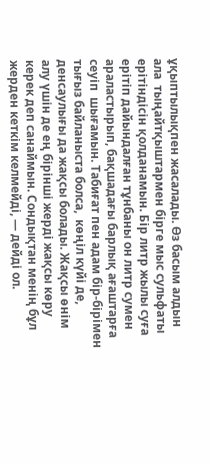ұқыптылықпен жасалады. Өз басым алдын ала  тыңайтқыштармен бірге мыс сульфаты ерітіндісін қолданамын. Бір литр жылы суға ерітіп дайындалған тұнбаны он литр сумен араластырып, бақшадағы барлық ағаштарға сеуіп  шығамын. Табиғат пен адам бір-бірімен тығыз байланыста болса,  көңіл күйі де, денсаулығы да жақсы болады. Жақсы өнім алу үшін де ең бірінші жерді жақсы көру керек деп санаймын. Сондықтан менің бұл жерден кеткім келмейді, — дейді ол.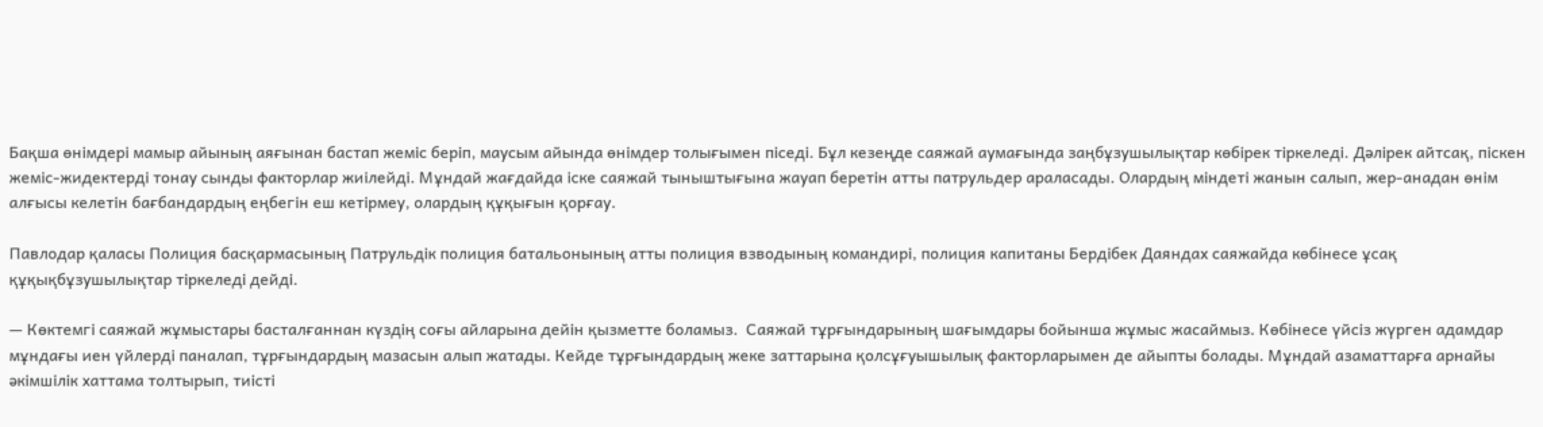Бақша өнімдері мамыр айының аяғынан бастап жеміс беріп, маусым айында өнімдер толығымен піседі. Бұл кезеңде саяжай аумағында заңбұзушылықтар көбірек тіркеледі. Дәлірек айтсақ, піскен жеміс-жидектерді тонау сынды факторлар жиілейді. Мұндай жағдайда іске саяжай тыныштығына жауап беретін атты патрульдер араласады. Олардың міндеті жанын салып, жер-анадан өнім алғысы келетін бағбандардың еңбегін еш кетірмеу, олардың құқығын қорғау.

Павлодар қаласы Полиция басқармасының Патрульдік полиция батальонының атты полиция взводының командирі, полиция капитаны Бердібек Даяндах саяжайда көбінесе ұсақ
құқықбұзушылықтар тіркеледі дейді.

— Көктемгі саяжай жұмыстары басталғаннан күздің соғы айларына дейін қызметте боламыз.  Саяжай тұрғындарының шағымдары бойынша жұмыс жасаймыз. Көбінесе үйсіз жүрген адамдар мұндағы иен үйлерді паналап, тұрғындардың мазасын алып жатады. Кейде тұрғындардың жеке заттарына қолсұғуышылық факторларымен де айыпты болады. Мұндай азаматтарға арнайы әкімшілік хаттама толтырып, тиісті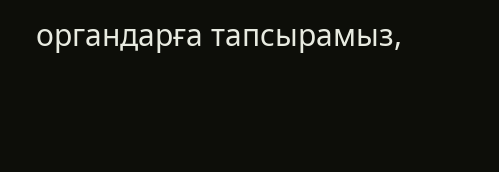органдарға тапсырамыз,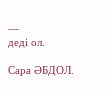—
деді ол.

Сара ӘБДОЛ.